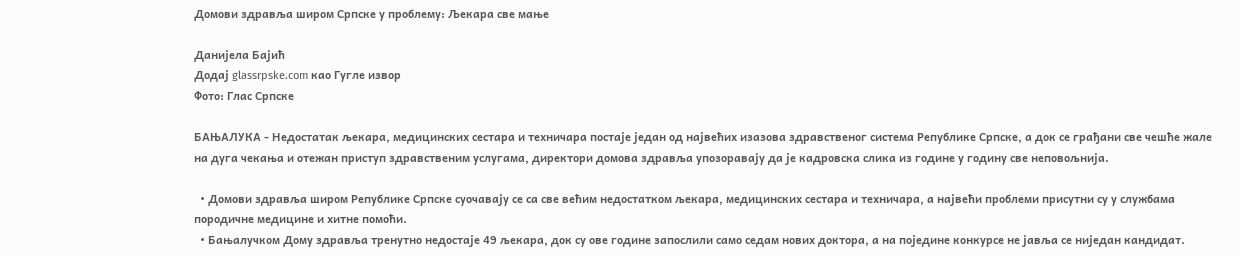Домови здравља широм Српске у проблему: Љекара све мање

Данијела Бајић
Додај glassrpske.com као Гугле извор
Фото: Глас Српске

БАЊАЛУКА - Недостатак љекара, медицинских сестара и техничара постаје један од највећих изазова здравственог система Републике Српске, а док се грађани све чешће жале на дуга чекања и отежан приступ здравственим услугама, директори домова здравља упозоравају да је кадровска слика из године у годину све неповољнија.

  • Домови здравља широм Републике Српске суочавају се са све већим недостатком љекара, медицинских сестара и техничара, а највећи проблеми присутни су у службама породичне медицине и хитне помоћи.
  • Бањалучком Дому здравља тренутно недостаје 49 љекара, док су ове године запослили само седам нових доктора, а на поједине конкурсе не јавља се ниједан кандидат.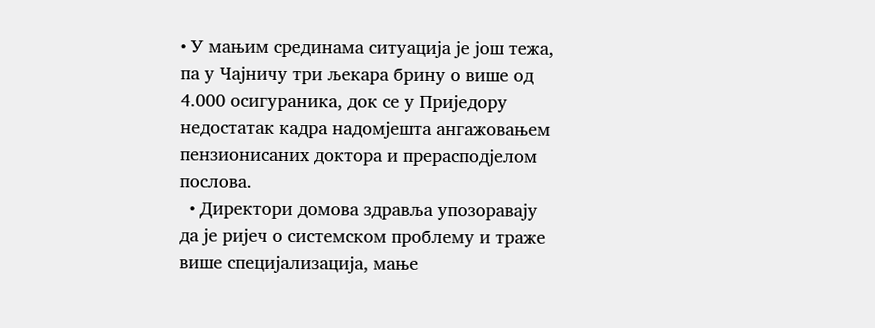• У мањим срединама ситуација је још тежа, па у Чајничу три љекара брину о више од 4.000 осигураника, док се у Приједору недостатак кадра надомјешта ангажовањем пензионисаних доктора и прерасподјелом послова.
  • Директори домова здравља упозоравају да је ријеч о системском проблему и траже више специјализација, мање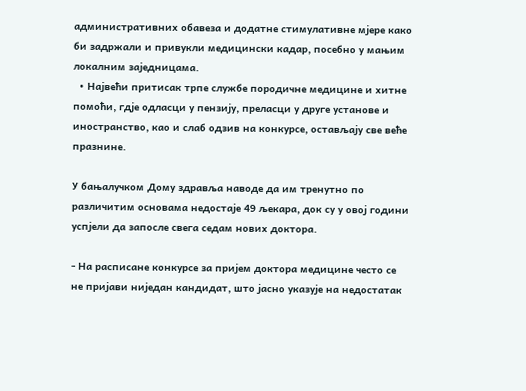административних обавеза и додатне стимулативне мјере како би задржали и привукли медицински кадар, посебно у мањим локалним заједницама.
  • Највећи притисак трпе службе породичне медицине и хитне помоћи, гдје одласци у пензију, преласци у друге установе и иностранство, као и слаб одзив на конкурсе, остављају све веће празнине.

У бањалучком Дому здравља наводе да им тренутно по различитим основама недостаје 49 љекара, док су у овој години успјели да запосле свега седам нових доктора.

- На расписане конкурсе за пријем доктора медицине често се не пријави ниједан кандидат, што јасно указује на недостатак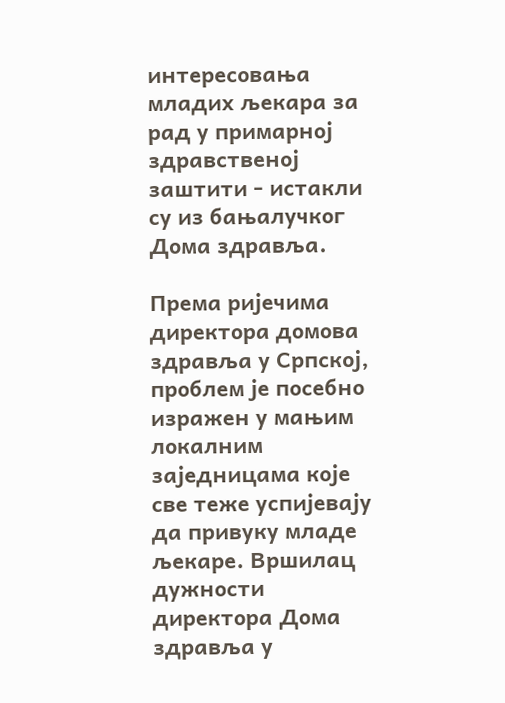интересовања младих љекара за рад у примарној здравственој заштити - истакли су из бањалучког Дома здравља.

Према ријечима директора домова здравља у Српској, проблем је посебно изражен у мањим локалним заједницама које све теже успијевају да привуку младе љекаре. Вршилац дужности директора Дома здравља у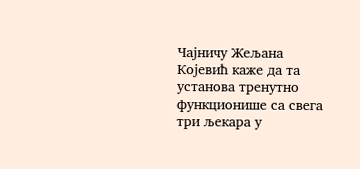Чајничу Жељана Којевић каже да та установа тренутно функционише са свега три љекара у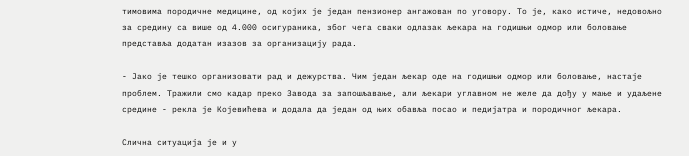тимовима породичне медицине, од којих је један пензионер ангажован по уговору. То је, како истиче, недовољно за средину са више од 4.000 осигураника, због чега сваки одлазак љекара на годишњи одмор или боловање представља додатан изазов за организацију рада.

- Јако је тешко организовати рад и дежурства. Чим један љекар оде на годишњи одмор или боловање, настаје проблем. Тражили смо кадар преко Завода за запошљавање, али љекари углавном не желе да дођу у мање и удаљене средине - рекла је Којевићева и додала да један од њих обавља посао и педијатра и породичног љекара.

Слична ситуација је и у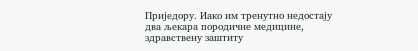Приједору. Иако им тренутно недостају два љекара породичне медицине, здравствену заштиту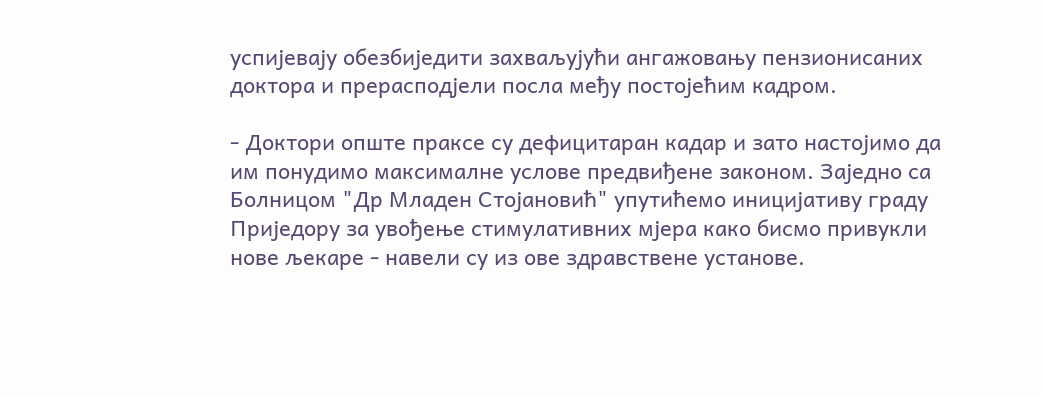успијевају обезбиједити захваљујући ангажовању пензионисаних доктора и прерасподјели посла међу постојећим кадром.

- Доктори опште праксе су дефицитаран кадар и зато настојимо да им понудимо максималне услове предвиђене законом. Заједно са Болницом "Др Младен Стојановић" упутићемо иницијативу граду Приједору за увођење стимулативних мјера како бисмо привукли нове љекаре - навели су из ове здравствене установе.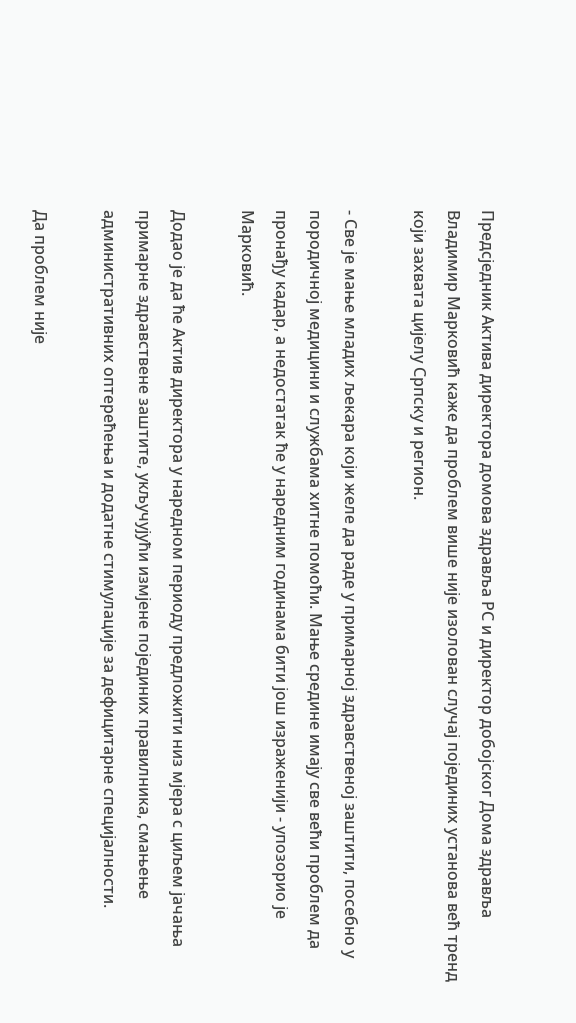Предсједник Актива директора домова здравља РС и директор добојског Дома здравља Владимир Марковић каже да проблем више није изолован случај појединих установа већ тренд који захвата цијелу Српску и регион.

- Све је мање младих љекара који желе да раде у примарној здравственој заштити, посебно у породичној медицини и службама хитне помоћи. Мање средине имају све већи проблем да пронађу кадар, а недостатак ће у наредним годинама бити још израженији - упозорио је Марковић.

Додао је да ће Актив директора у наредном периоду предложити низ мјера с циљем јачања примарне здравствене заштите, укључујући измјене појединих правилника, смањење административних оптерећења и додатне стимулације за дефицитарне специјалности.

Да проблем није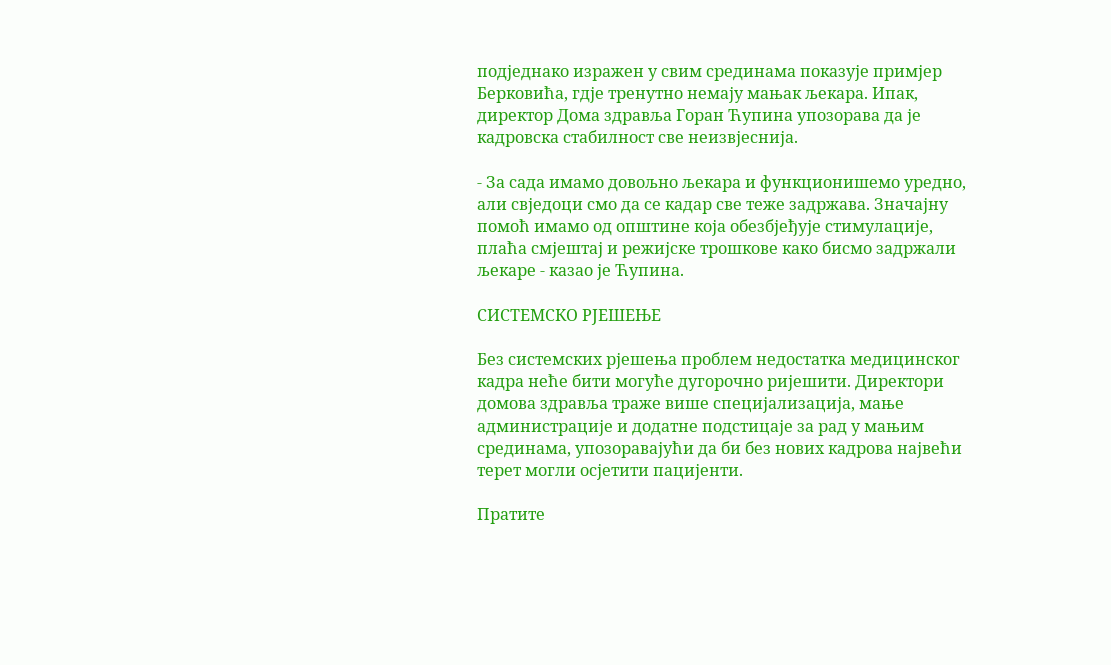подједнако изражен у свим срединама показује примјер Берковића, гдје тренутно немају мањак љекара. Ипак, директор Дома здравља Горан Ћупина упозорава да је кадровска стабилност све неизвјеснија.

- За сада имамо довољно љекара и функционишемо уредно, али свједоци смо да се кадар све теже задржава. Значајну помоћ имамо од општине која обезбјеђује стимулације, плаћа смјештај и режијске трошкове како бисмо задржали љекаре - казао је Ћупина.

СИСТЕМСКО РЈЕШЕЊЕ

Без системских рјешења проблем недостатка медицинског кадра неће бити могуће дугорочно ријешити. Директори домова здравља траже више специјализација, мање администрације и додатне подстицаје за рад у мањим срединама, упозоравајући да би без нових кадрова највећи терет могли осјетити пацијенти.

Пратите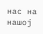нас на нашој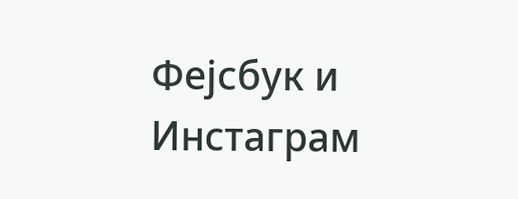Фејсбук и Инстаграм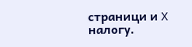страници и X налогу.